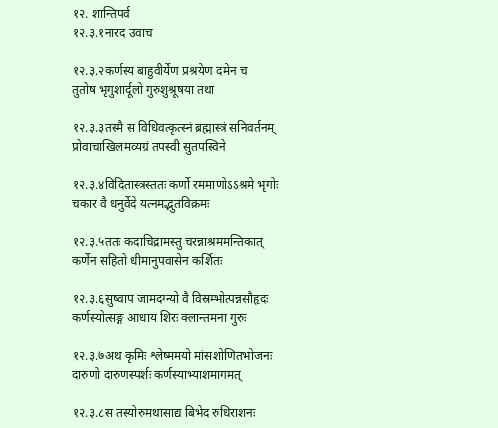१२. शान्तिपर्व
१२.३.१नारद उवाच

१२.३.२कर्णस्य बाहुवीर्येण प्रश्रयेण दमेन च
तुतोष भृगुशार्दूलो गुरुशुश्रूषया तथा

१२.३.३तस्मै स विधिवत्कृत्स्नं ब्रह्मास्त्रं सनिवर्तनम्
प्रोवाचाखिलमव्यग्रं तपस्वी सुतपस्विने

१२.३.४विदितास्त्रस्ततः कर्णो रममाणोऽऽश्रमे भृगोः
चकार वै धनुर्वेदे यत्नमद्भुतविक्रमः

१२.३.५ततः कदाचिद्रामस्तु चरन्नाश्रममन्तिकात्
कर्णेन सहितो धीमानुपवासेन कर्शितः

१२.३.६सुष्वाप जामदग्न्यो वै विस्रम्भोत्पन्नसौहृदः
कर्णस्योत्सङ्ग आधाय शिरः क्लान्तमना गुरुः

१२.३.७अथ कृमिः श्लेष्ममयो मांसशोणितभोजनः
दारुणो दारुणस्पर्शः कर्णस्याभ्याशमागमत्

१२.३.८स तस्योरुमथासाद्य बिभेद रुधिराशनः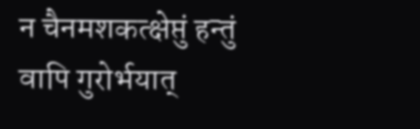न चैनमशकत्क्षेप्तुं हन्तुं वापि गुरोर्भयात्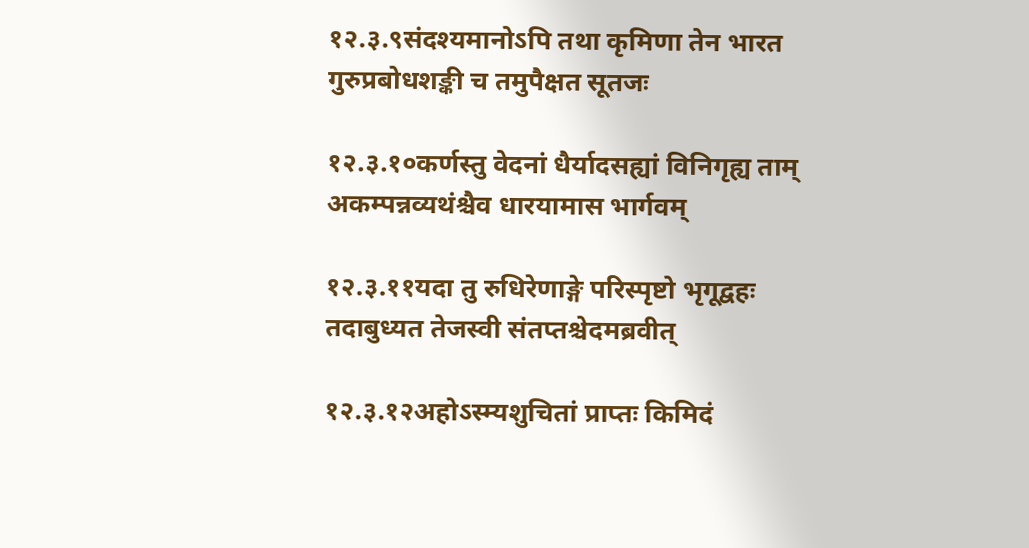१२.३.९संदश्यमानोऽपि तथा कृमिणा तेन भारत
गुरुप्रबोधशङ्की च तमुपैक्षत सूतजः

१२.३.१०कर्णस्तु वेदनां धैर्यादसह्यां विनिगृह्य ताम्
अकम्पन्नव्यथंश्चैव धारयामास भार्गवम्

१२.३.११यदा तु रुधिरेणाङ्गे परिस्पृष्टो भृगूद्वहः
तदाबुध्यत तेजस्वी संतप्तश्चेदमब्रवीत्

१२.३.१२अहोऽस्म्यशुचितां प्राप्तः किमिदं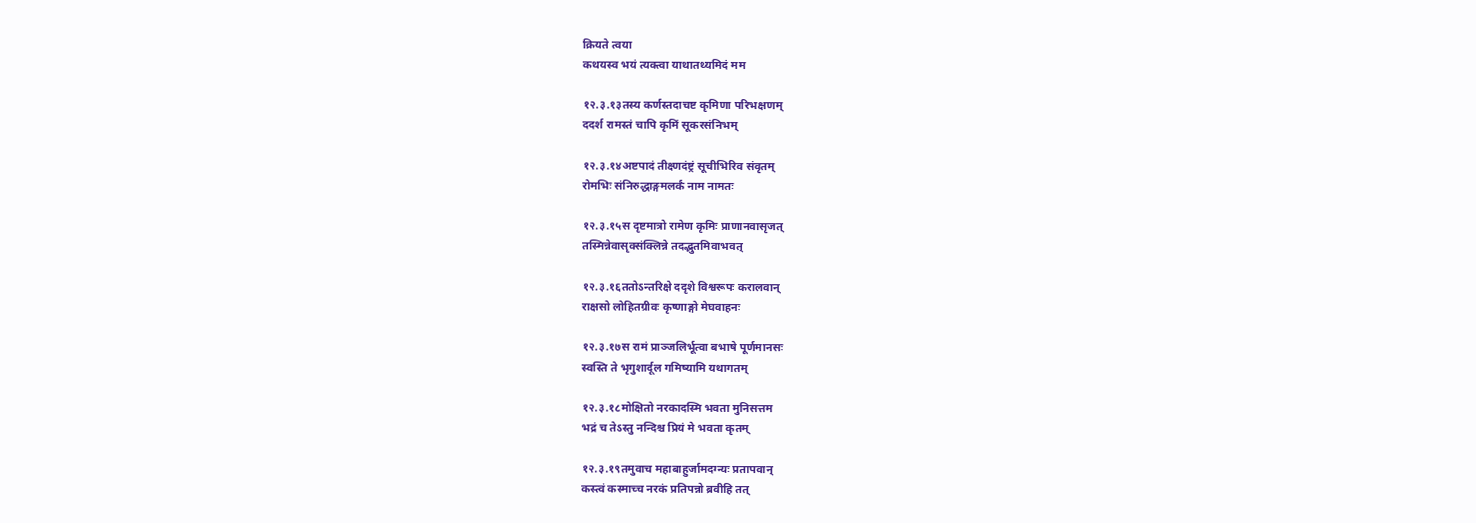क्रियते त्वया
कथयस्व भयं त्यक्त्वा याथातथ्यमिदं मम

१२.३.१३तस्य कर्णस्तदाचष्ट कृमिणा परिभक्षणम्
ददर्श रामस्तं चापि कृमिं सूकरसंनिभम्

१२.३.१४अष्टपादं तीक्ष्णदंष्ट्रं सूचीभिरिव संवृतम्
रोमभिः संनिरुद्धाङ्गमलर्कं नाम नामतः

१२.३.१५स दृष्टमात्रो रामेण कृमिः प्राणानवासृजत्
तस्मिन्नेवासृक्संक्लिन्ने तदद्भुतमिवाभवत्

१२.३.१६ततोऽन्तरिक्षे ददृशे विश्वरूपः करालवान्
राक्षसो लोहितग्रीवः कृष्णाङ्गो मेघवाहनः

१२.३.१७स रामं प्राञ्जलिर्भूत्वा बभाषे पूर्णमानसः
स्वस्ति ते भृगुशार्दूल गमिष्यामि यथागतम्

१२.३.१८मोक्षितो नरकादस्मि भवता मुनिसत्तम
भद्रं च तेऽस्तु नन्दिश्च प्रियं मे भवता कृतम्

१२.३.१९तमुवाच महाबाहुर्जामदग्न्यः प्रतापवान्
कस्त्वं कस्माच्च नरकं प्रतिपन्नो ब्रवीहि तत्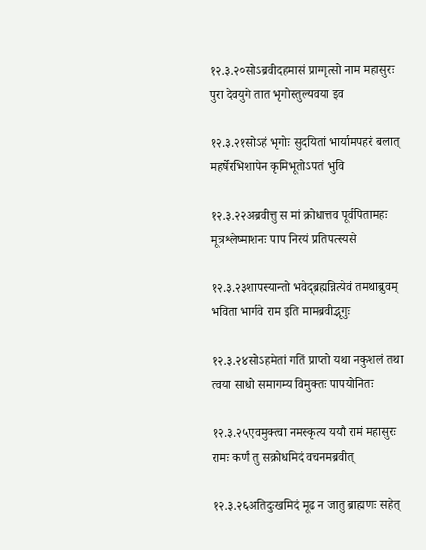१२.३.२०सोऽब्रवीदहमासं प्राग्गृत्सो नाम महासुरः
पुरा देवयुगे तात भृगोस्तुल्यवया इव

१२.३.२१सोऽहं भृगोः सुदयितां भार्यामपहरं बलात्
महर्षेरभिशापेन कृमिभूतोऽपतं भुवि

१२.३.२२अब्रवीत्तु स मां क्रोधात्तव पूर्वपितामहः
मूत्रश्लेष्माशनः पाप निरयं प्रतिपत्स्यसे

१२.३.२३शापस्यान्तो भवेद्ब्रह्मन्नित्येवं तमथाब्रुवम्
भविता भार्गवे राम इति मामब्रवीद्भृगुः

१२.३.२४सोऽहमेतां गतिं प्राप्तो यथा नकुशलं तथा
त्वया साधो समागम्य विमुक्तः पापयोनितः

१२.३.२५एवमुक्त्वा नमस्कृत्य ययौ रामं महासुरः
रामः कर्णं तु सक्रोधमिदं वचनमब्रवीत्

१२.३.२६अतिदुःखमिदं मूढ न जातु ब्राह्मणः सहेत्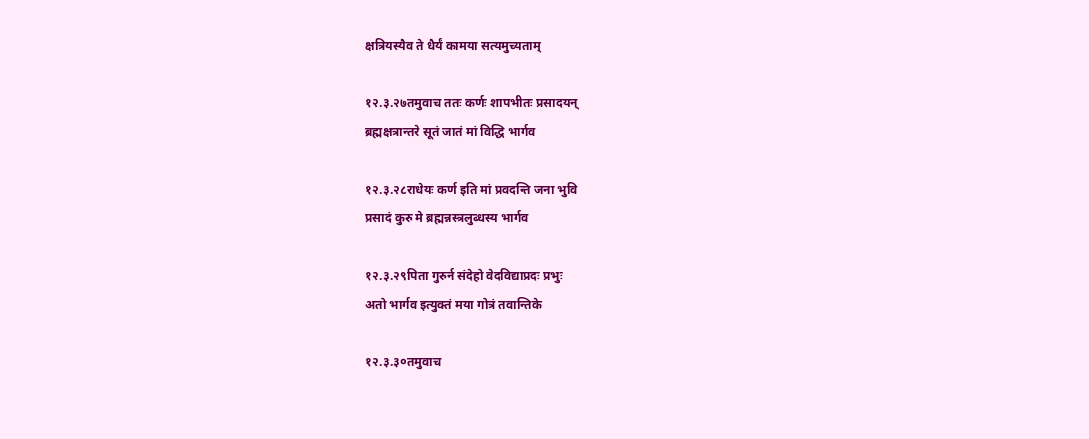क्षत्रियस्यैव ते धैर्यं कामया सत्यमुच्यताम्

१२.३.२७तमुवाच ततः कर्णः शापभीतः प्रसादयन्
ब्रह्मक्षत्रान्तरे सूतं जातं मां विद्धि भार्गव

१२.३.२८राधेयः कर्ण इति मां प्रवदन्ति जना भुवि
प्रसादं कुरु मे ब्रह्मन्नस्त्रलुब्धस्य भार्गव

१२.३.२९पिता गुरुर्न संदेहो वेदविद्याप्रदः प्रभुः
अतो भार्गव इत्युक्तं मया गोत्रं तवान्तिके

१२.३.३०तमुवाच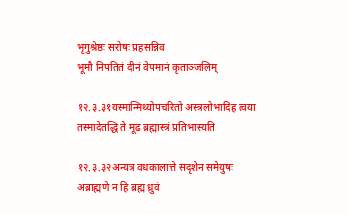भृगुश्रेष्ठः सरोषः प्रहसन्निव
भूमौ निपतितं दीनं वेपमानं कृताञ्जलिम्

१२.३.३१यस्मान्मिथ्योपचरितो अस्त्रलोभादिह त्वया
तस्मादेतद्धि ते मूढ ब्रह्मास्त्रं प्रतिभास्यति

१२.३.३२अन्यत्र वधकालात्ते सदृशेन समेयुषः
अब्राह्मणे न हि ब्रह्म ध्रुवं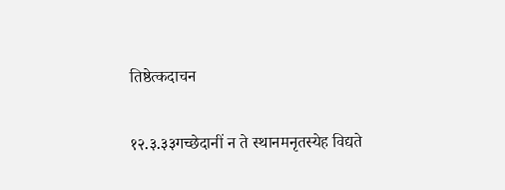तिष्ठेत्कदाचन

१२.३.३३गच्छेदानीं न ते स्थानमनृतस्येह विद्यते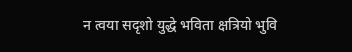न त्वया सदृशो युद्धे भविता क्षत्रियो भुवि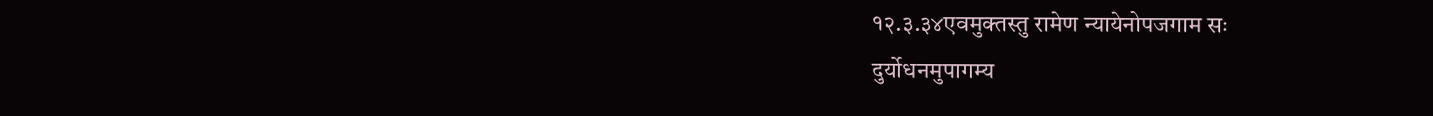१२.३.३४एवमुक्तस्तु रामेण न्यायेनोपजगाम सः
दुर्योधनमुपागम्य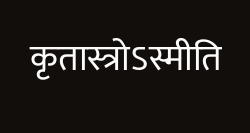कृतास्त्रोऽस्मीति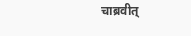चाब्रवीत्